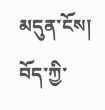མདུན་ངོས།
བོད་ཀྱི་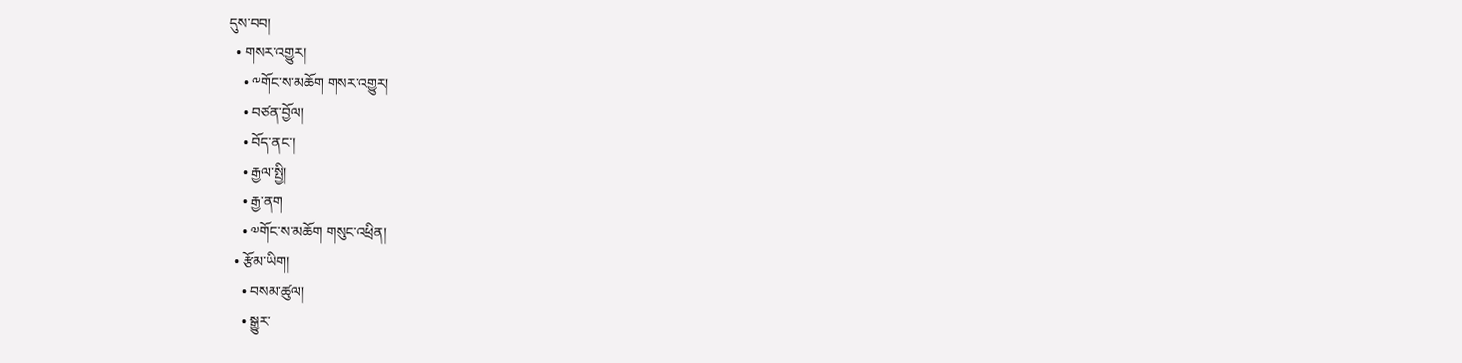དུས་བབ།
  • གསར་འགྱུར།
    • ༸གོང་ས་མཆོག གསར་འགྱུར།
    • བཙན་བྱོལ།
    • བོད་ནང་།
    • རྒྱལ་སྤྱི།
    • རྒྱ་ནག
    • ༧གོང་ས་མཆོག གསུང་འཕྲིན།
  • རྩོམ་ཡིག།
    • བསམ་ཚུལ།
    • སྒྱུར་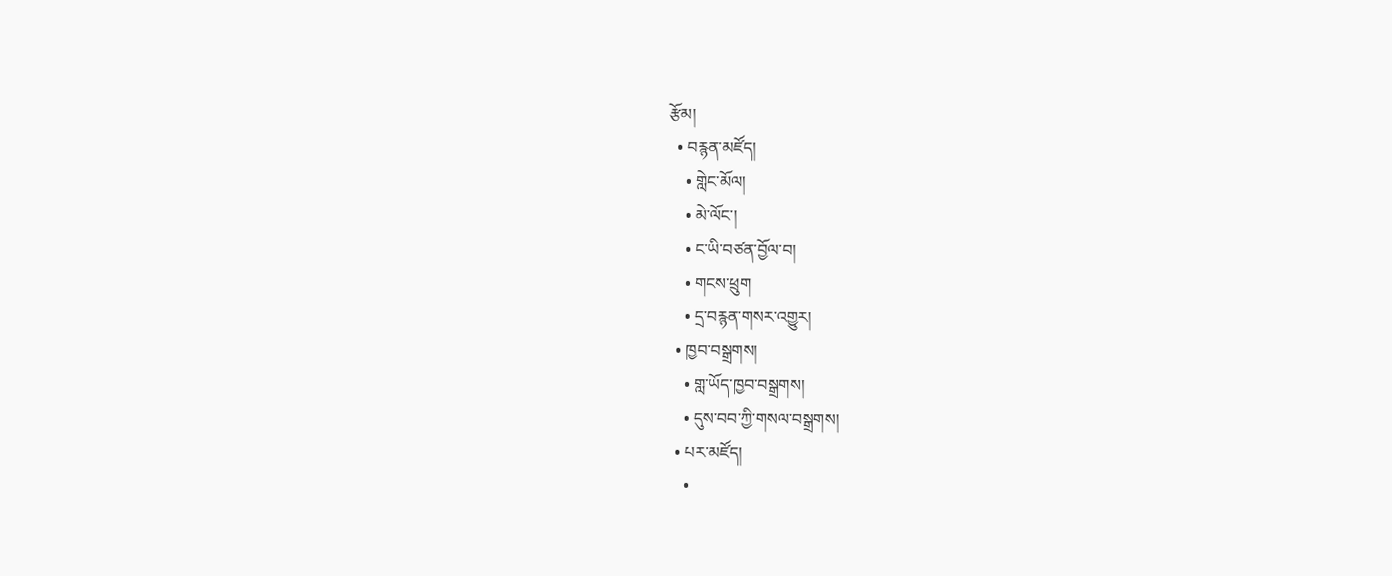རྩོམ།
  • བརྙན་མཛོད།
    • གླེང་མོལ།
    • མེ་ལོང་།
    • ང་ཡི་བཙན་བྱོལ་བ།
    • གངས་ཕྲུག
    • དྲ་བརྙན་གསར་འགྱུར།
  • ཁྱབ་བསྒྲགས།
    • གླ་ཡོད་ཁྱབ་བསྒྲགས།
    • དུས་བབ་ཀྱི་གསལ་བསྒྲགས།
  • པར་མཛོད།
    •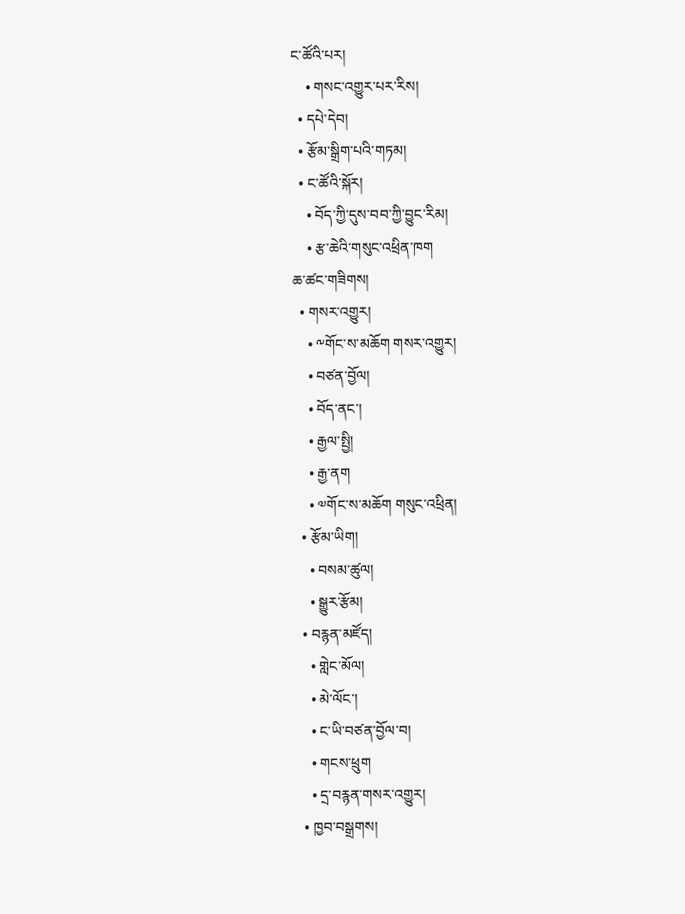ང་ཚོའི་པར།
    • གསང་འགྱུར་པར་རིས།
  • དཔེ་དེབ།
  • རྩོམ་སྒྲིག་པའི་གཏམ།
  • ང་ཚོའི་སྐོར།
    • བོད་ཀྱི་དུས་བབ་ཀྱི་བྱུང་རིམ།
    • རྩ་ཆེའི་གསུང་འཕྲིན་ཁག
ཆ་ཚང་གཟིགས།
  • གསར་འགྱུར།
    • ༸གོང་ས་མཆོག གསར་འགྱུར།
    • བཙན་བྱོལ།
    • བོད་ནང་།
    • རྒྱལ་སྤྱི།
    • རྒྱ་ནག
    • ༧གོང་ས་མཆོག གསུང་འཕྲིན།
  • རྩོམ་ཡིག།
    • བསམ་ཚུལ།
    • སྒྱུར་རྩོམ།
  • བརྙན་མཛོད།
    • གླེང་མོལ།
    • མེ་ལོང་།
    • ང་ཡི་བཙན་བྱོལ་བ།
    • གངས་ཕྲུག
    • དྲ་བརྙན་གསར་འགྱུར།
  • ཁྱབ་བསྒྲགས།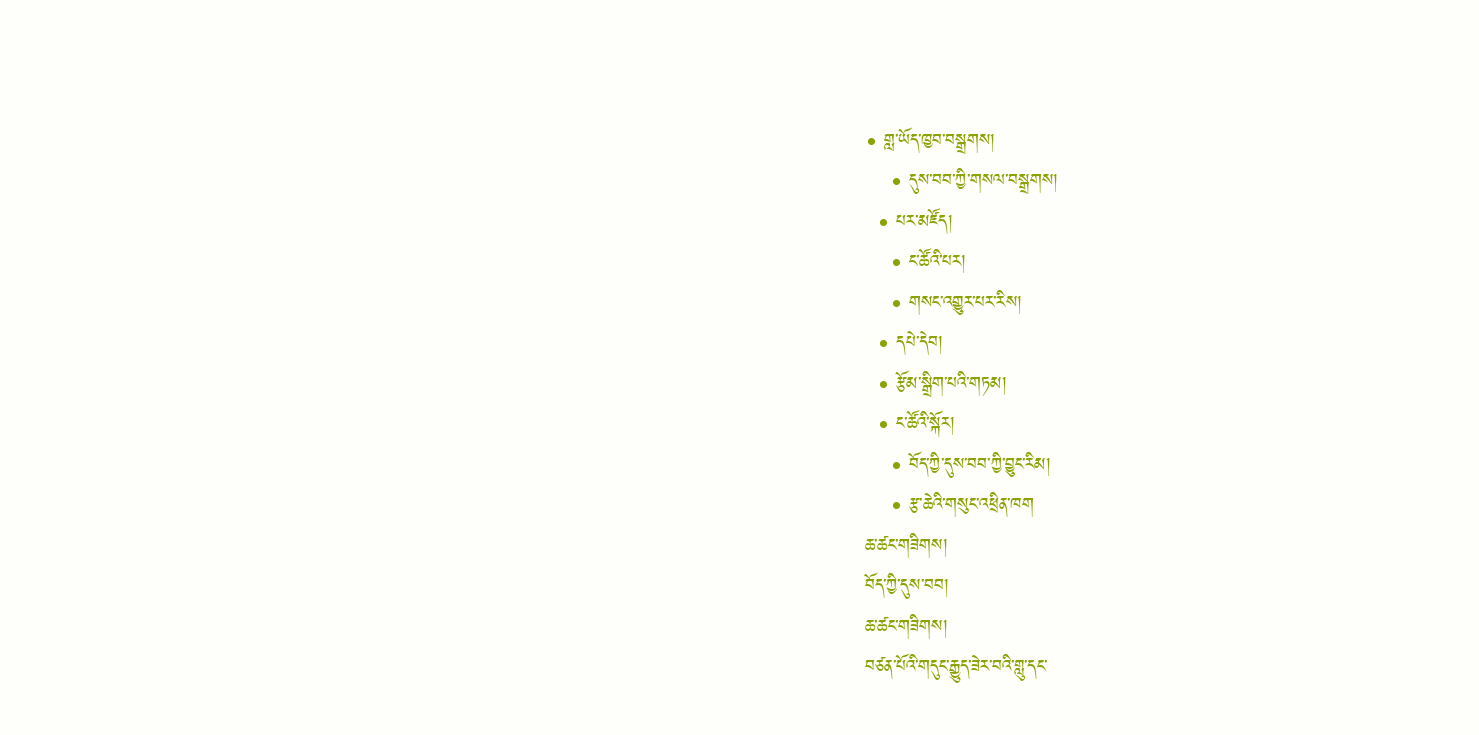• གླ་ཡོད་ཁྱབ་བསྒྲགས།
    • དུས་བབ་ཀྱི་གསལ་བསྒྲགས།
  • པར་མཛོད།
    • ང་ཚོའི་པར།
    • གསང་འགྱུར་པར་རིས།
  • དཔེ་དེབ།
  • རྩོམ་སྒྲིག་པའི་གཏམ།
  • ང་ཚོའི་སྐོར།
    • བོད་ཀྱི་དུས་བབ་ཀྱི་བྱུང་རིམ།
    • རྩ་ཆེའི་གསུང་འཕྲིན་ཁག
ཆ་ཚང་གཟིགས།
བོད་ཀྱི་དུས་བབ།
ཆ་ཚང་གཟིགས།
བཙན་པོའི་གདུང་རྒྱུད་ཟེར་བའི་གླུ་དང་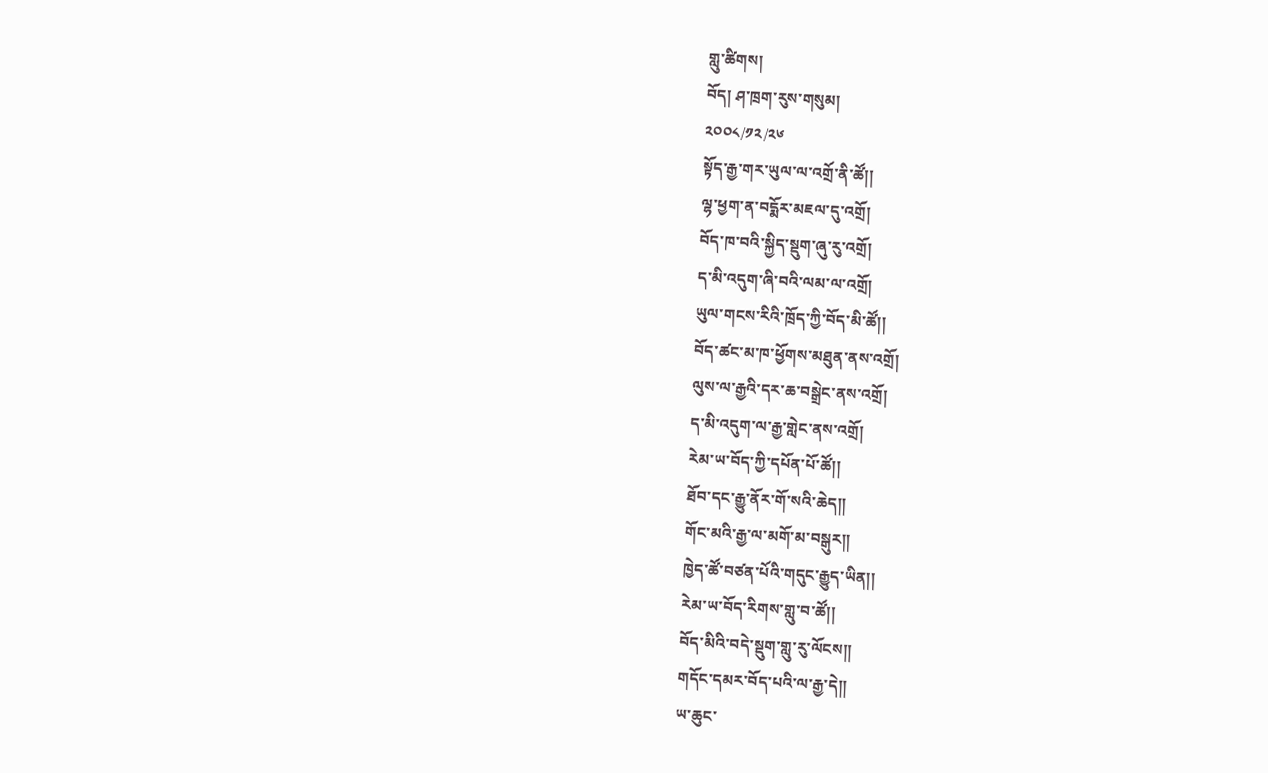གླུ་ཚིགས།
བོད། ཤ་ཁྲག་རུས་གསུམ།
༢༠༠༨/༡༢/༢༦
སྟོད་རྒྱ་གར་ཡུལ་ལ་འགྲོ་ནི་ཚོ།།
ལྷ་ཕྱག་ན་བདྨོར་མཇལ་དུ་འགྲོ།
བོད་ཁ་བའི་སྐྱིད་སྡུག་ཞུ་རུ་འགྲོ།
ད་མི་འདུག་ཞི་བའི་ལམ་ལ་འགྲོ།
ཡུལ་གངས་རིའི་ཁྲོད་ཀྱི་བོད་མི་ཚོ།།
བོད་ཚང་མ་ཁ་ཕྱོགས་མཐུན་ནས་འགྲོ།
ལུས་ལ་རྒྱའི་དར་ཆ་བསྒྲེང་ནས་འགྲོ།
ད་མི་འདུག་ལ་རྒྱ་གླེང་ནས་འགྲོ།
རེམ་ཡ་བོད་ཀྱི་དཔོན་པོ་ཚོ།།
ཐོབ་དང་རྒྱུ་ནོར་གོ་སའི་ཆེད།།
གོང་མའི་རྒྱ་ལ་མགོ་མ་བསྒུར།།
ཁྱེད་ཚོ་བཙན་པོའི་གདུང་རྒྱུད་ཡིན།།
རེམ་ཡ་བོད་རིགས་གླུ་བ་ཚོ།།
བོད་མིའི་བདེ་སྡུག་གླུ་རུ་ལོངས།།
གདོང་དམར་བོད་པའི་ལ་རྒྱ་དེ།།
ཡ་ཆུང་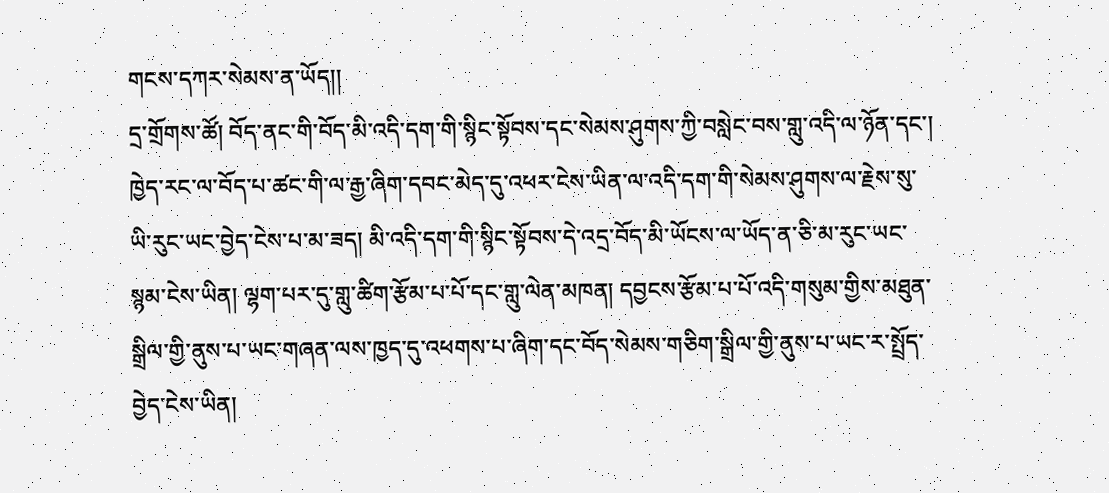གངས་དཀར་སེམས་ན་ཡོད།།
དྲ་གྲོགས་ཚོ། བོད་ནང་གི་བོད་མི་འདི་དག་གི་སྙིང་སྟོབས་དང་སེམས་ཤུགས་ཀྱི་བསླེང་བས་གླུ་འདི་ལ་ཉོན་དང་། ཁྱེད་རང་ལ་བོད་པ་ཚང་གི་ལ་རྒྱ་ཞིག་དབང་མེད་དུ་འཕར་ངེས་ཡིན་ལ་འདི་དག་གི་སེམས་ཤུགས་ལ་རྗེས་སུ་ཡི་རུང་ཡང་བྱེད་ངེས་པ་མ་ཟད། མི་འདི་དག་གི་སྙིང་སྟོབས་དེ་འདྲ་བོད་མི་ཡོངས་ལ་ཡོད་ན་ཅི་མ་རུང་ཡང་སྙམ་ངེས་ཡིན། ལྷག་པར་དུ་གླུ་ཚིག་རྩོམ་པ་པོ་དང་གླུ་ལེན་མཁན། དབྱངས་རྩོམ་པ་པོ་འདི་གསུམ་གྱིས་མཐུན་སྒྲིལ་གྱི་ནུས་པ་ཡང་གཞན་ལས་ཁྱད་དུ་འཕགས་པ་ཞིག་དང་བོད་སེམས་གཅིག་སྒྲིལ་གྱི་ནུས་པ་ཡང་ར་སྤྲོད་བྱེད་ངེས་ཡིན།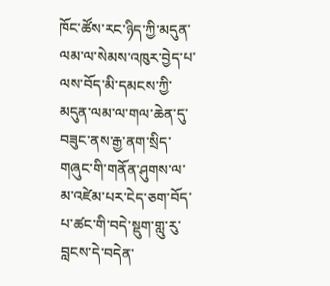ཁོང་ཚོས་རང་ཉིད་ཀྱི་མདུན་ལམ་ལ་སེམས་འཁུར་བྱེད་པ་ལས་བོད་མི་དམངས་ཀྱི་མདུན་ལམ་ལ་གལ་ཆེན་དུ་བཟུང་ནས་རྒྱ་ནག་སྲིད་གཞུང་གི་གནོན་ཤུགས་ལ་མ་འཛེམ་པར་ངེད་ཅག་བོད་པ་ཚང་གི་བདེ་སྡུག་གླུ་རུ་བླངས་དེ་བདེན་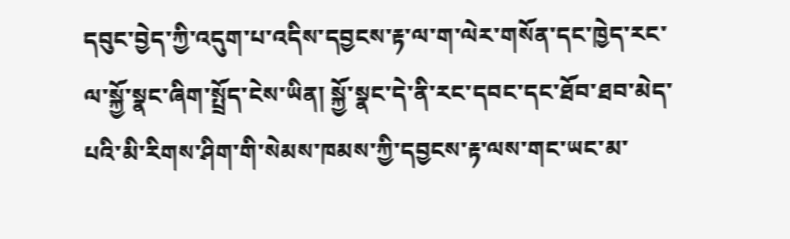དབུང་བྱེད་ཀྱི་འདུག་པ་འདིས་དབྱངས་རྟ་ལ་ག་ལེར་གསོན་དང་ཁྱེད་རང་ལ་སྐྱོ་སྣང་ཞིག་སྤྲོད་ངེས་ཡིན། སྐྱོ་སྣང་དེ་ནི་རང་དབང་དང་ཐོབ་ཐབ་མེད་པའི་མི་རིགས་ཤིག་གི་སེམས་ཁམས་ཀྱི་དབྱངས་རྟ་ལས་གང་ཡང་མ་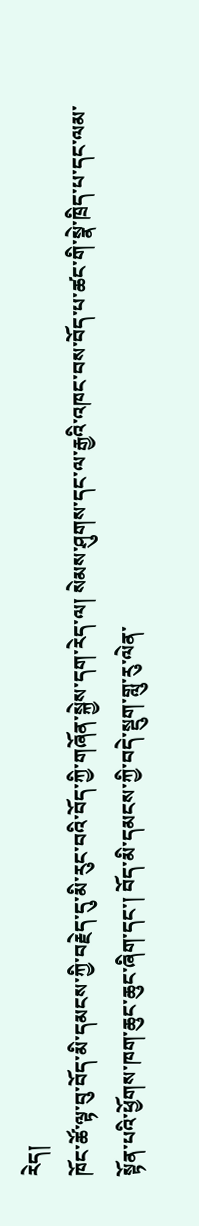རེད།
ཁོང་ཚོ་ལྟ་བུ་བོད་མི་དམངས་ཀྱི་བརྗེད་དུ་མི་རུང་བའི་བོད་ཀྱི་གཞོན་སྐྱེས་དག་རེད་ལ། སེམས་ཤུགས་དང་ལ་རྒྱའི་འཁང་བས་བོད་པ་ཚང་གི་སྣེ་ཁྲིད་པ་དང་ལམ་སྟོན་པའི་ཕྱོགས་ཁག་ཆུང་ཆུང་ཞིག་དང་། བོད་མི་དམངས་ཀྱི་བདེ་སྡུག་གླུ་རུ་ལེན་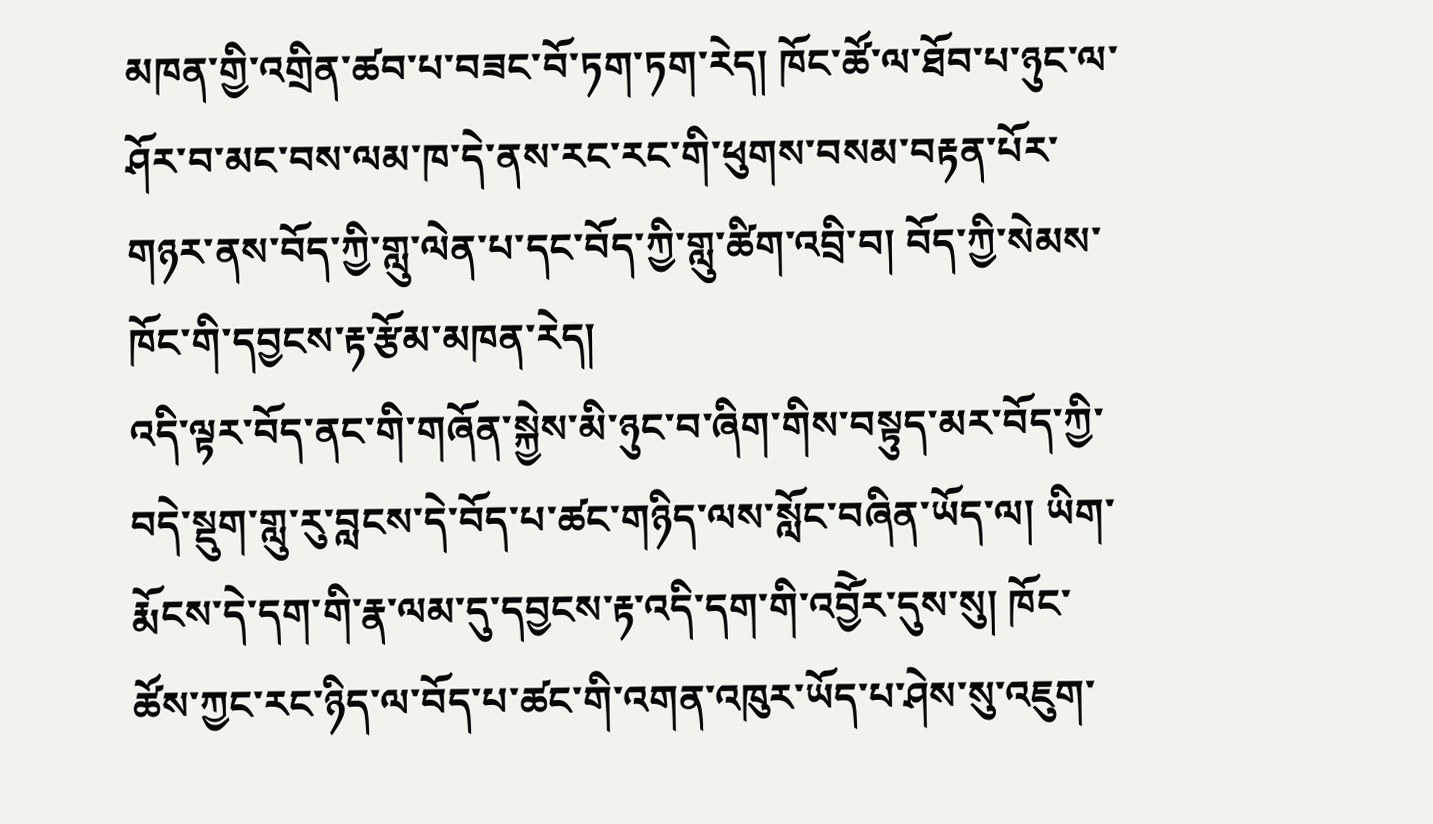མཁན་གྱི་འགྲིན་ཚབ་པ་བཟང་བོ་ཏག་ཏག་རེད། ཁོང་ཚོ་ལ་ཐོབ་པ་ཉུང་ལ་ཤོར་བ་མང་བས་ལམ་ཁ་དེ་ནས་རང་རང་གི་ཕུགས་བསམ་བརྟན་པོར་གཉར་ནས་བོད་ཀྱི་གླུ་ལེན་པ་དང་བོད་ཀྱི་གླུ་ཚིག་འབྲི་བ། བོད་ཀྱི་སེམས་ཁོང་གི་དབྱངས་རྟ་རྩོམ་མཁན་རེད།
འདི་ལྟར་བོད་ནང་གི་གཞོན་སྐྱེས་མི་ཉུང་བ་ཞིག་གིས་བསྟུད་མར་བོད་ཀྱི་བདེ་སྡུག་གླུ་རུ་བླངས་དེ་བོད་པ་ཚང་གཉིད་ལས་སློང་བཞིན་ཡོད་ལ། ཡིག་རྨོངས་དེ་དག་གི་རྣ་ལམ་དུ་དབྱངས་རྟ་འདི་དག་གི་འབྱོེར་དུས་སུ། ཁོང་ཚོས་ཀྱང་རང་ཉིད་ལ་བོད་པ་ཚང་གི་འགན་འཁུར་ཡོད་པ་ཤེས་སུ་འཇུག་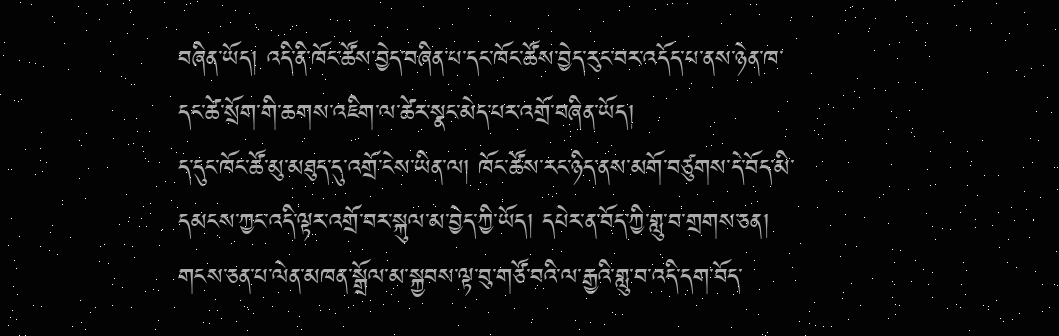བཞིན་ཡོད། འདི་ནི་ཁོང་ཚོས་བྱེད་བཞིན་པ་དང་ཁོང་ཚོས་བྱེད་རུང་བར་འདོད་པ་ནས་ཉེན་ཁ་དང་ཚེ་སྲོག་གི་ཆགས་འཇིག་ལ་ཚེར་སྣང་མེད་པར་འགྲོ་བཞིན་ཡོད།
ད་དུང་ཁོང་ཚོ་མུ་མཐུད་དུ་འགྲོ་ངེས་ཡིན་ལ། ཁོང་ཚོས་རང་ཉིད་ནས་མགོ་བཙུགས་དེ་བོད་མི་དམངས་ཀྱང་འདི་ལྟར་འགྲོ་བར་སྐུལ་མ་བྱེད་ཀྱི་ཡོད། དཔེར་ན་བོད་ཀྱི་གླུ་བ་གྲགས་ཅན། གངས་ཅན་པ་ལེན་མཁན་སྒྲོལ་མ་སྐྱབས་ལྟ་བུ་གཙོ་བའི་ལ་རྒྱའི་གླུ་བ་འདི་དག་བོད་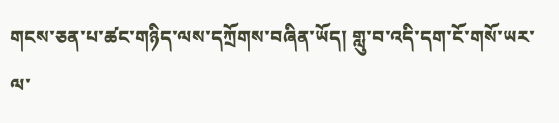གངས་ཅན་པ་ཚང་གཉིད་ལས་དཀྲོགས་བཞིན་ཡོད། གླུ་བ་འདི་དག་ངོ་གསོ་ཡར་ལ་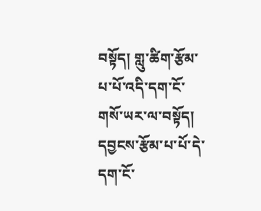བསྟོད། གླུ་ཚིག་རྩོམ་པ་པོ་འདི་དག་ངོ་གསོ་ཡར་ལ་བསྟོད། དབྱངས་རྩོམ་པ་པོ་དེ་དག་ངོ་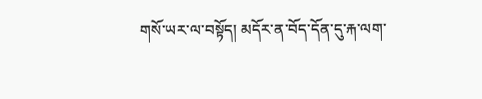གསོ་ཡར་ལ་བསྟོད། མདོར་ན་བོད་དོན་དུ་རྐ་ལག་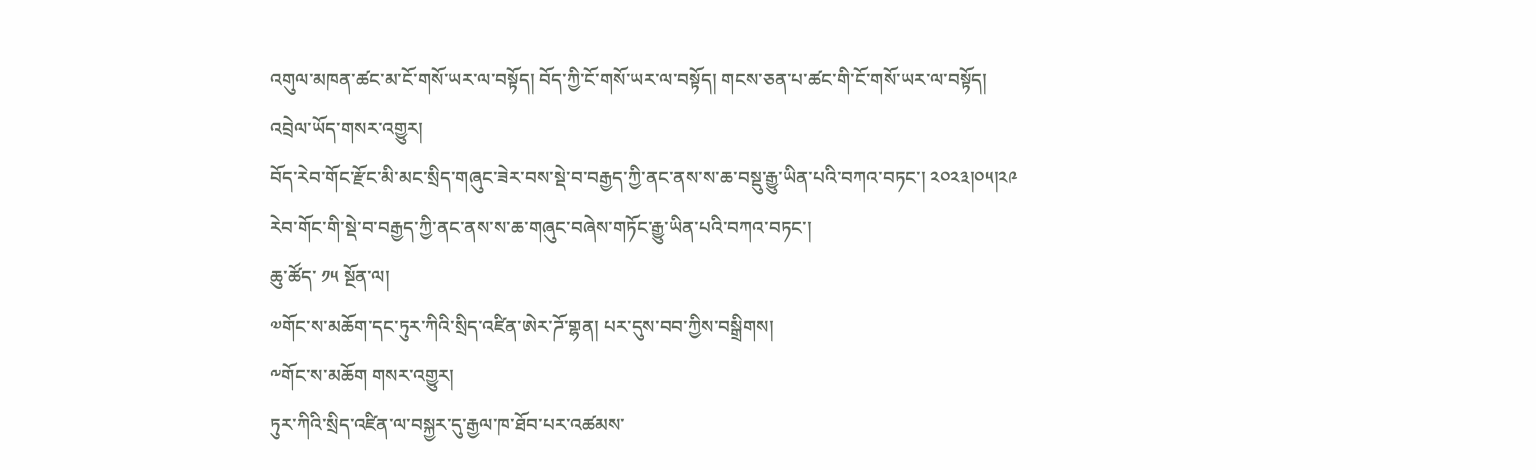འགུལ་མཁན་ཚང་མ་ངོ་གསོ་ཡར་ལ་བསྟོད། བོད་ཀྱི་ངོ་གསོ་ཡར་ལ་བསྟོད། གངས་ཅན་པ་ཚང་གི་ངོ་གསོ་ཡར་ལ་བསྟོད།
འབྲེལ་ཡོད་གསར་འགྱུར།
བོད་རེབ་གོང་རྫོང་མི་མང་སྲིད་གཞུང་ཟེར་བས་སྡེ་བ་བརྒྱད་ཀྱི་ནང་ནས་ས་ཆ་བསྡུ་རྒྱུ་ཡིན་པའི་བཀའ་བཏང་། ༢༠༢༣།༠༥།༢༩
རེབ་གོང་གི་སྡེ་བ་བརྒྱད་ཀྱི་ནང་ནས་ས་ཆ་གཞུང་བཞེས་གཏོང་རྒྱུ་ཡིན་པའི་བཀའ་བཏང་།
ཆུ་ཚོད་ ༡༥ སྔོན་ལ།
༧གོང་ས་མཆོག་དང་ཏུར་ཀིའི་སྲིད་འཛིན་ཨེར་ཌོ་གྷན། པར་དུས་བབ་ཀྱིས་བསྒྲིགས།
༸གོང་ས་མཆོག གསར་འགྱུར།
ཏུར་ཀིའི་སྲིད་འཛིན་ལ་བསྐྱར་དུ་རྒྱལ་ཁ་ཐོབ་པར་འཚམས་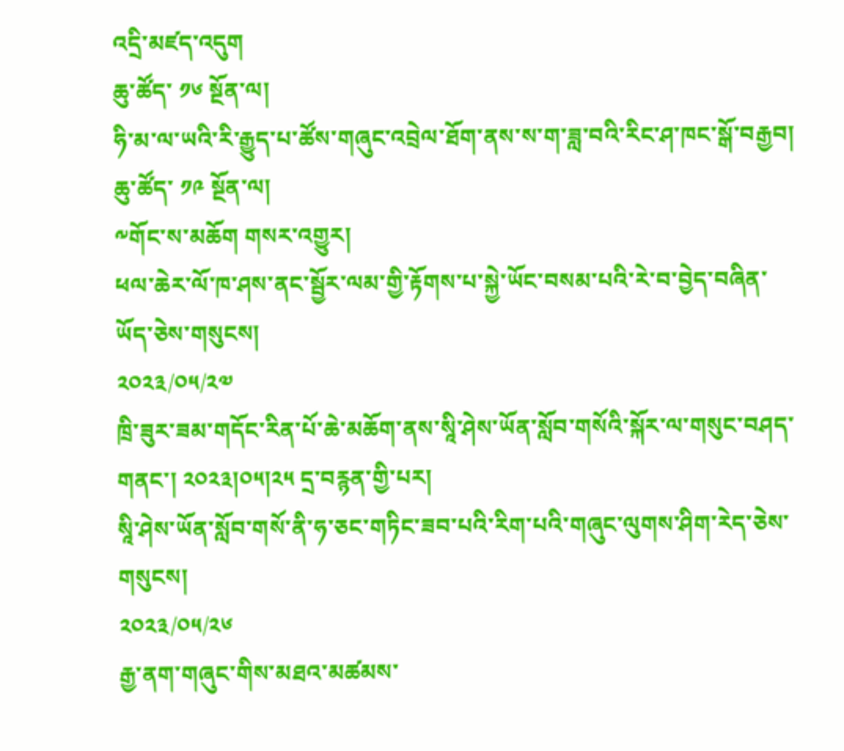འདྲི་མཛད་འདུག
ཆུ་ཚོད་ ༡༦ སྔོན་ལ།
ཧི་མ་ལ་ཡའི་རི་རྒྱུད་པ་ཚོས་གཞུང་འབྲེལ་ཐོག་ནས་ས་ག་ཟླ་བའི་རིང་ཤ་ཁང་སྒོ་བརྒྱབ།
ཆུ་ཚོད་ ༡༩ སྔོན་ལ།
༸གོང་ས་མཆོག གསར་འགྱུར།
ཕལ་ཆེར་ལོ་ཁ་ཤས་ནང་སྦྱོར་ལམ་གྱི་རྟོགས་པ་སྐྱེ་ཡོང་བསམ་པའི་རེ་བ་བྱེད་བཞིན་ཡོད་ཅེས་གསུངས།
༢༠༢༣/༠༥/༢༧
ཁྲི་ཟུར་ཟམ་གདོང་རིན་པོ་ཆེ་མཆོག་ནས་སཱི་ཤེས་ཡོན་སློབ་གསོའི་སྐོར་ལ་གསུང་བཤད་གནང་། ༢༠༢༣།༠༥།༢༥ དྲ་བརྙན་གྱི་པར།
སཱི་ཤེས་ཡོན་སློབ་གསོ་ནི་ཧ་ཅང་གཏིང་ཟབ་པའི་རིག་པའི་གཞུང་ལུགས་ཤིག་རེད་ཅེས་གསུངས།
༢༠༢༣/༠༥/༢༦
རྒྱ་ནག་གཞུང་གིས་མཐའ་མཚམས་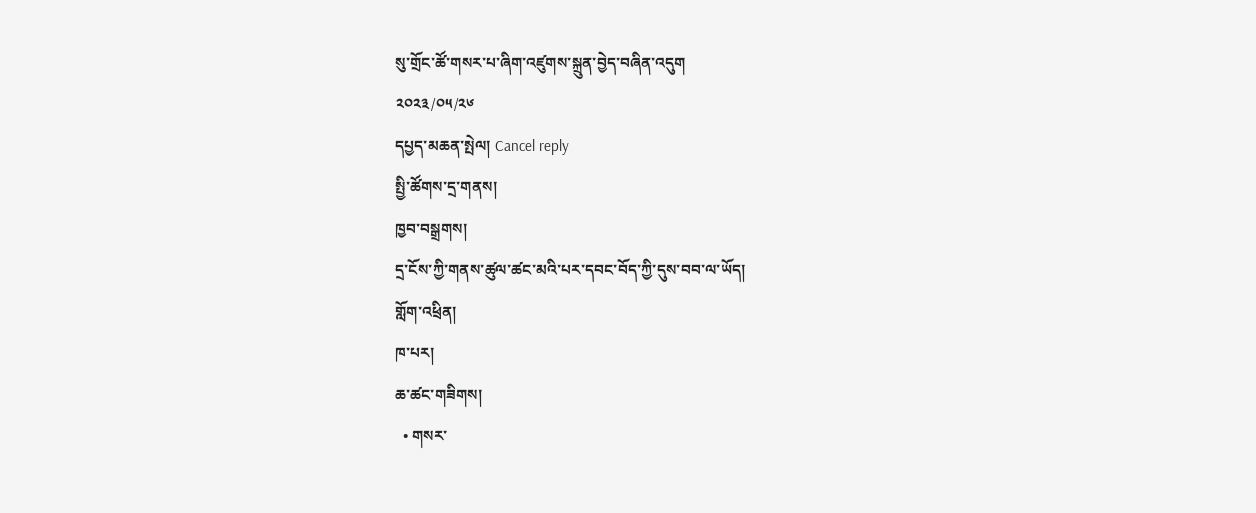སུ་གྲོང་ཚོ་གསར་པ་ཞིག་འཛུགས་སྐྲུན་བྱེད་བཞིན་འདུག
༢༠༢༣/༠༥/༢༦
དཔྱད་མཆན་སྤེལ། Cancel reply
སྤྱི་ཚོགས་དྲ་གནས།
ཁྱབ་བསྒྲགས།
དྲ་ངོས་ཀྱི་གནས་ཚུལ་ཚང་མའི་པར་དབང་བོད་ཀྱི་དུས་བབ་ལ་ཡོད།
གློག་འཕྲིན།
ཁ་པར།
ཆ་ཚང་གཟིགས།
  • གསར་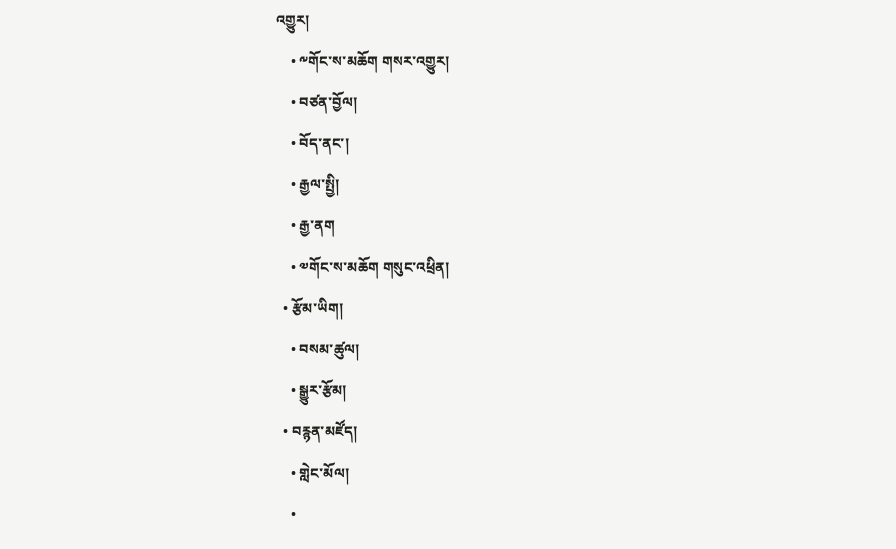འགྱུར།
    • ༸གོང་ས་མཆོག གསར་འགྱུར།
    • བཙན་བྱོལ།
    • བོད་ནང་།
    • རྒྱལ་སྤྱི།
    • རྒྱ་ནག
    • ༧གོང་ས་མཆོག གསུང་འཕྲིན།
  • རྩོམ་ཡིག།
    • བསམ་ཚུལ།
    • སྒྱུར་རྩོམ།
  • བརྙན་མཛོད།
    • གླེང་མོལ།
    •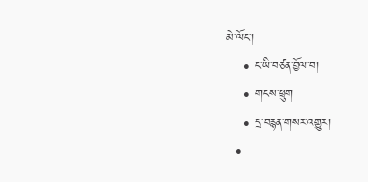མེ་ལོང་།
    • ང་ཡི་བཙན་བྱོལ་བ།
    • གངས་ཕྲུག
    • དྲ་བརྙན་གསར་འགྱུར།
  •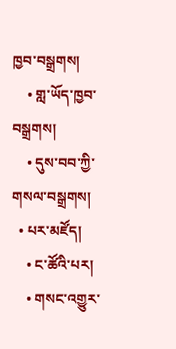ཁྱབ་བསྒྲགས།
    • གླ་ཡོད་ཁྱབ་བསྒྲགས།
    • དུས་བབ་ཀྱི་གསལ་བསྒྲགས།
  • པར་མཛོད།
    • ང་ཚོའི་པར།
    • གསང་འགྱུར་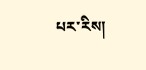པར་རིས།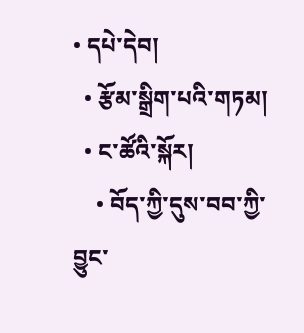• དཔེ་དེབ།
  • རྩོམ་སྒྲིག་པའི་གཏམ།
  • ང་ཚོའི་སྐོར།
    • བོད་ཀྱི་དུས་བབ་ཀྱི་བྱུང་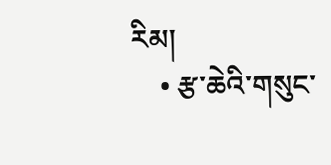རིམ།
    • རྩ་ཆེའི་གསུང་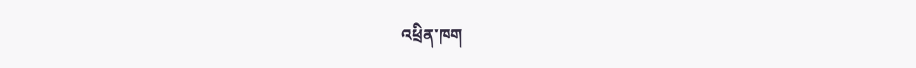འཕྲིན་ཁག